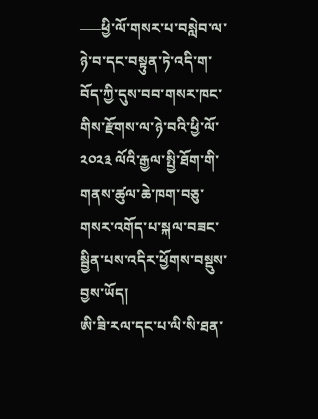—–ཕྱི་ལོ་གསར་པ་བསླེབ་ལ་ཉེ་བ་དང་བསྟུན་ཏེ་འདི་ག་བོད་ཀྱི་དུས་བབ་གསར་ཁང་གིས་རྫོགས་ལ་ཉེ་བའི་ཕྱི་ལོ་ ༢༠༢༣ ལོའི་རྒྱལ་སྤྱི་ཐོག་གི་གནས་ཚུལ་ཆེ་ཁག་བཅུ་གསར་འགོད་པ་སྐལ་བཟང་སྦྱིན་པས་འདིར་ཕྱོགས་བསྡུས་བྱས་ཡོད།
ཨི་ཟི་རལ་དང་པ་ལི་སི་ཐན་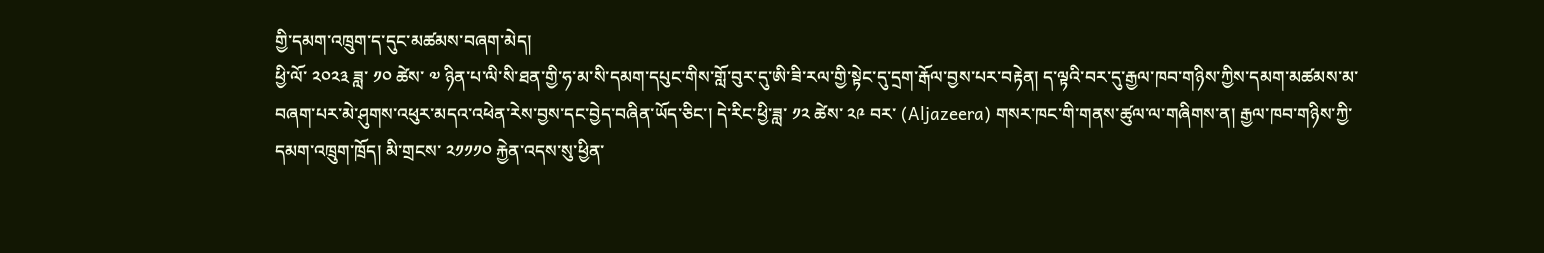གྱི་དམག་འཁྲུག་ད་དུང་མཚམས་བཞག་མེད།
ཕྱི་ལོ་ ༢༠༢༣ ཟླ་ ༡༠ ཚེས་ ༧ ཉིན་པ་ལི་སི་ཐན་གྱི་ཧ་མ་སི་དམག་དཔུང་གིས་གློ་བུར་དུ་ཨི་ཟི་རལ་གྱི་སྟེང་དུ་དྲག་རྒོལ་བྱས་པར་བརྟེན། ད་ལྟའི་བར་དུ་རྒྱལ་ཁབ་གཉིས་ཀྱིས་དམག་མཚམས་མ་བཞག་པར་མེ་ཤུགས་འཕུར་མདའ་འཕེན་རེས་བྱས་དང་བྱེད་བཞིན་ཡོད་ཅིང་། དེ་རིང་ཕྱི་ཟླ་ ༡༢ ཚེས་ ༢༩ བར་ (Aljazeera) གསར་ཁང་གི་གནས་ཚུལ་ལ་གཞིགས་ན། རྒྱལ་ཁབ་གཉིས་ཀྱི་དམག་འཁྲུག་ཁྲོད། མི་གྲངས་ ༢༡༡༡༠ རྐྱེན་འདས་སུ་ཕྱིན་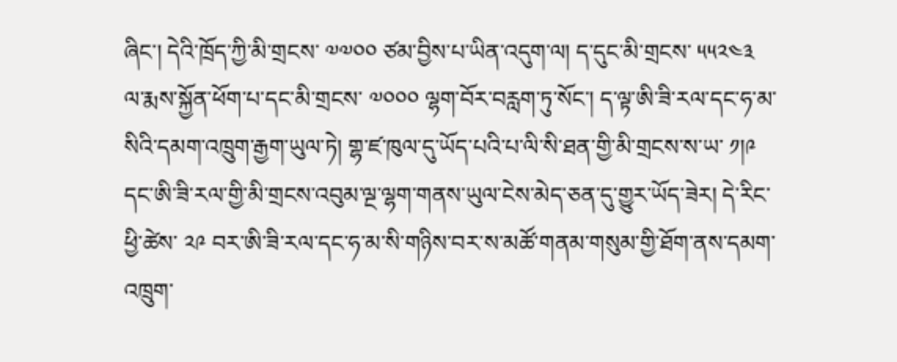ཞིང་། དེའི་ཁྲོད་ཀྱི་མི་གྲངས་ ༧༧༠༠ ཙམ་བྱིས་པ་ཡིན་འདུག་ལ། ད་དུང་མི་གྲངས་ ༥༥༢༤༣ ལ་རྨས་སྐྱོན་ཕོག་པ་དང་མི་གྲངས་ ༧༠༠༠ ལྷག་བོར་བརླག་ཏུ་སོང་། ད་ལྟ་ཨི་ཟི་རལ་དང་ཧ་མ་སིའི་དམག་འཁྲུག་རྒྱག་ཡུལ་ཏེ། གྷ་ཛ་ཁུལ་དུ་ཡོད་པའི་པ་ལི་སི་ཐན་གྱི་མི་གྲངས་ས་ཡ་ ༡།༩ དང་ཨི་ཟི་རལ་གྱི་མི་གྲངས་འབུམ་ལྔ་ལྷག་གནས་ཡུལ་ངེས་མེད་ཅན་དུ་གྱུར་ཡོད་ཟེར། དེ་རིང་ཕྱི་ཚེས་ ༢༩ བར་ཨི་ཟི་རལ་དང་ཧ་མ་སི་གཉིས་བར་ས་མཚོ་གནམ་གསུམ་གྱི་ཐོག་ནས་དམག་འཁྲུག་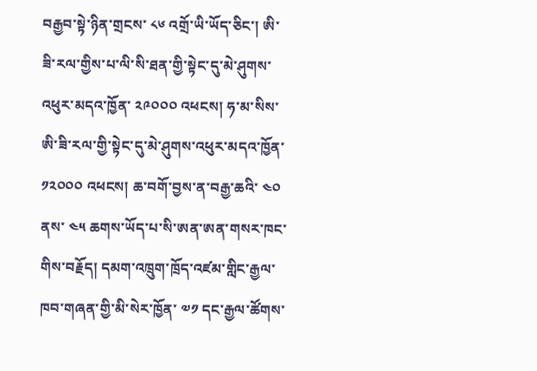བརྒྱབ་སྟེ་ཉིན་གྲངས་ ༨༦ འགྲོ་ཡི་ཡོད་ཅིང་། ཨི་ཟི་རལ་གྱིས་པ་ལི་སི་ཐན་གྱི་སྟེང་དུ་མེ་ཤུགས་འཕུར་མདའ་ཁྱོན་ ༢༩༠༠༠ འཕངས། ཧ་མ་སིས་ཨི་ཟི་རལ་གྱི་སྟེང་དུ་མེ་ཤུགས་འཕུར་མདའ་ཁྱོན་ ༡༢༠༠༠ འཕངས། ཆ་བགོ་བྱས་ན་བརྒྱ་ཆའི་ ༤༠ ནས་ ༤༥ ཆགས་ཡོད་པ་སི་ཨན་ཨན་གསར་ཁང་གིས་བརྗོད། དམག་འཁྲུག་ཁྲོད་འཛམ་གླིང་རྒྱལ་ཁབ་གཞན་གྱི་མི་སེར་ཁྱོན་ ༧༡ དང་རྒྱལ་ཚོགས་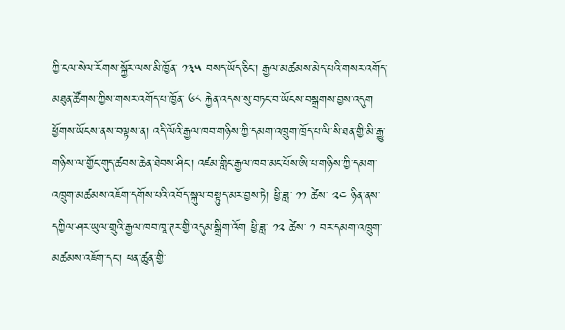ཀྱི་ངལ་སེལ་རོགས་སྐྱོར་ལས་མི་ཁྱོན་ ༡༣༥ བསད་ཡོད་ཅིང་། རྒྱལ་མཚམས་མེད་པའི་གསར་འགོད་མཐུན་ཚོགས་ཀྱིས་གསར་འགོད་པ་ཁྱོན་ ༦༨ རྐྱེན་འདས་སུ་བཏང་བ་ཡོངས་བསྒྲགས་བྱས་འདུག ཕྱོགས་ཡོངས་ནས་བལྟས་ན། འདི་ལོའི་རྒྱལ་ཁབ་གཉིས་ཀྱི་དམག་འཁྲུག་ཁྲོད་པ་ལི་སི་ཐན་གྱི་མི་རྒྱུ་གཉིས་ལ་གྱོང་གུད་ཚབས་ཆེན་ཐེབས་ཤིང་། འཛམ་གླིང་རྒྱལ་ཁབ་མང་པོས་ཨི་པ་གཉིས་ཀྱི་དམག་འཁྲུག་མཚམས་འཇོག་དགོས་པའི་འབོད་སྐུལ་བསྟུད་མར་བྱས་ཏེ། ཕྱི་ཟླ་ ༡༡ ཚེས་ ༢༤ ཉིན་ནས་དཀྱིལ་ཤར་ཡུལ་གྲུའི་རྒྱལ་ཁབ་ཁཱ་ཊར་གྱི་འདུམ་སྒྲིག་འོག ཕྱི་ཟླ་ ༡༢ ཚེས་ ༡ བར་དམག་འཁྲུག་མཚམས་འཇོག་དང་། ཕན་ཚུན་གྱི་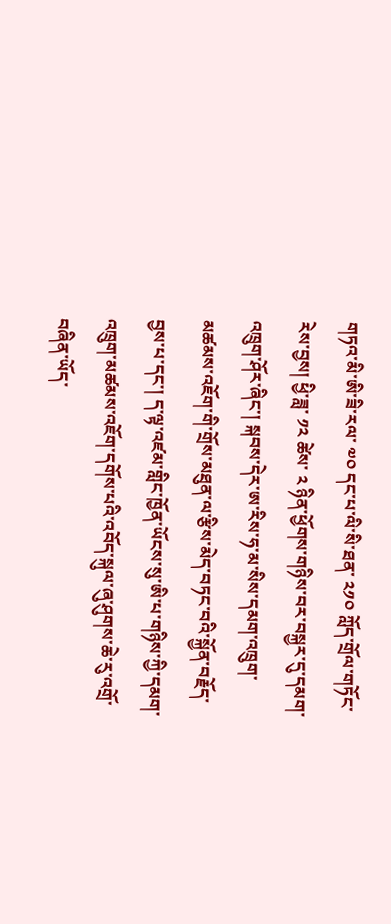གཏའ་མི་ཨི་ཟི་རལ་ ༧༠ དང་པ་ལི་སི་ཐན་ ༢༡༠ ཀློད་གྲོལ་གཏོང་རེས་བྱས། ཕྱི་ཟླ་ ༡༢ ཚེས་ ༢ ཉིན་ཕྱོགས་གཉིས་བར་བསྐྱར་དུ་དམག་འཁྲུག་ཤོར་ཞིང་། སྐབས་དེར་ཨ་རིས་ཧ་མ་སིས་དམག་འཁྲུག་མཚམས་འཇོག་གི་གྲོས་མཐུན་ལ་རྩིས་མེད་བཏང་བའི་སྐྱོན་བརྗོད་བྱས་པ་དང་། ད་ལྟ་འཛམ་གླིང་ཁྱོན་ཡོངས་སུ་ཨི་པ་གཉིས་ཀྱི་དམག་འཁྲུག་མཚམས་འཇོག་དགོས་པའི་འབོད་སྐུལ་ཞུ་ཤུགས་ཆེ་རུ་འགྲོ་བཞིན་ཡོད་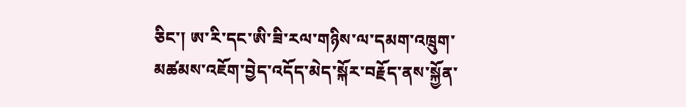ཅིང་། ཨ་རི་དང་ཨི་ཟི་རལ་གཉིས་ལ་དམག་འཁྲུག་མཚམས་འཇོག་བྱེད་འདོད་མེད་སྐོར་བརྗོད་ནས་སྐྱོན་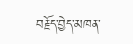བརྗོད་བྱེད་མཁན་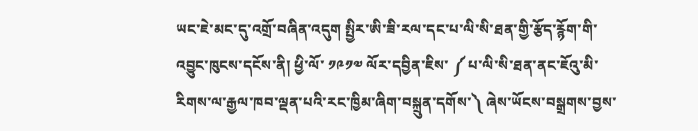ཡང་ཇེ་མང་དུ་འགྲོ་བཞིན་འདུག སྤྱིར་ཨི་ཟི་རལ་དང་པ་ལི་སི་ཐན་གྱི་རྩོད་རྙོག་གི་འབྱུང་ཁུངས་དངོས་ནི། ཕྱི་ལོ་ ༡༩༡༧ ལོར་དབྱིན་ཇིས་ ༼ པ་ལི་སི་ཐན་ནང་ཇོའུ་མི་རིགས་ལ་རྒྱལ་ཁབ་ལྡན་པའི་རང་ཁྱིམ་ཞིག་བསྐྲུན་དགོས་༽ ཞེས་ཡོངས་བསྒྲགས་བྱས་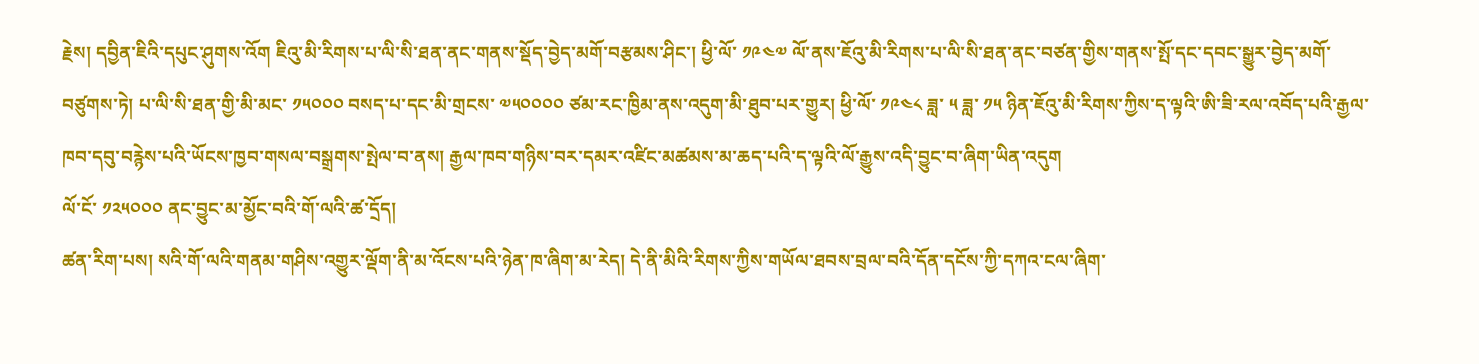རྗེས། དབྱིན་ཇིའི་དཔུང་ཤུགས་འོག ཇིའུ་མི་རིགས་པ་ལི་སི་ཐན་ནང་གནས་སྡོད་བྱེད་མགོ་བརྩམས་ཤིང་། ཕྱི་ལོ་ ༡༩༤༧ ལོ་ནས་ཇོའུ་མི་རིགས་པ་ལི་སི་ཐན་ནང་བཙན་གྱིས་གནས་སྤོ་དང་དབང་སྒྱུར་བྱེད་མགོ་བཙུགས་ཏེ། པ་ལི་སི་ཐན་གྱི་མི་མང་ ༡༥༠༠༠ བསད་པ་དང་མི་གྲངས་ ༧༥༠༠༠༠ ཙམ་རང་ཁྱིམ་ནས་འདུག་མི་ཐུབ་པར་གྱུར། ཕྱི་ལོ་ ༡༩༤༨ ཟླ་ ༥ ཟླ་ ༡༥ ཉིན་ཇོའུ་མི་རིགས་ཀྱིས་ད་ལྟའི་ཨི་ཟི་རལ་འབོད་པའི་རྒྱལ་ཁབ་དབུ་བརྙེས་པའི་ཡོངས་ཁྱབ་གསལ་བསྒྲགས་སྤེལ་བ་ནས། རྒྱལ་ཁབ་གཉིས་བར་དམར་འཛིང་མཚམས་མ་ཆད་པའི་ད་ལྟའི་ལོ་རྒྱུས་འདི་བྱུང་བ་ཞིག་ཡིན་འདུག
ལོ་ངོ་ ༡༢༥༠༠༠ ནང་བྱུང་མ་མྱོང་བའི་གོ་ལའི་ཚ་དྲོད།
ཚན་རིག་པས། སའི་གོ་ལའི་གནམ་གཤིས་འགྱུར་ལྡོག་ནི་མ་འོངས་པའི་ཉེན་ཁ་ཞིག་མ་རེད། དེ་ནི་མིའི་རིགས་ཀྱིས་གཡོལ་ཐབས་བྲལ་བའི་དོན་དངོས་ཀྱི་དཀའ་ངལ་ཞིག་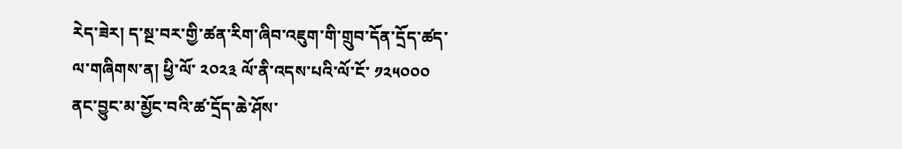རེད་ཟེར། ད་སྔ་བར་གྱི་ཚན་རིག་ཞིབ་འཇུག་གི་གྲུབ་དོན་དྲོད་ཚད་ལ་གཞིགས་ན། ཕྱི་ལོ་ ༢༠༢༣ ལོ་ནི་འདས་པའི་ལོ་ངོ་ ༡༢༥༠༠༠ ནང་བྱུང་མ་མྱོང་བའི་ཚ་དྲོད་ཆེ་ཤོས་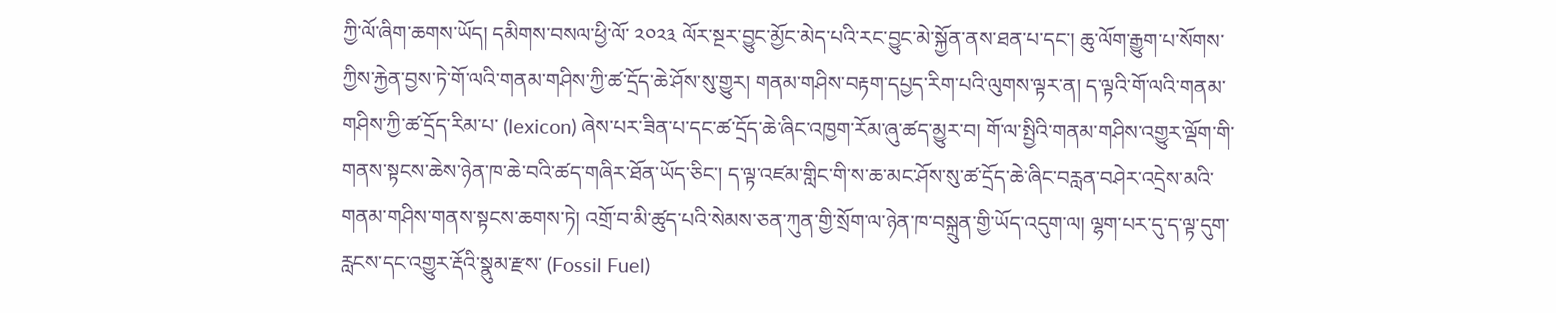ཀྱི་ལོ་ཞིག་ཆགས་ཡོད། དམིགས་བསལ་ཕྱི་ལོ་ ༢༠༢༣ ལོར་སྔར་བྱུང་མྱོང་མེད་པའི་རང་བྱུང་མེ་སྐྱོན་ནས་ཐན་པ་དང་། ཆུ་ལོག་རྒྱུག་པ་སོགས་ཀྱིས་རྐྱེན་བྱས་ཏེ་གོ་ལའི་གནམ་གཤིས་ཀྱི་ཚ་དྲོད་ཆེ་ཤོས་སུ་གྱུར། གནམ་གཤིས་བརྟག་དཔྱད་རིག་པའི་ལུགས་ལྟར་ན། ད་ལྟའི་གོ་ལའི་གནམ་གཤིས་ཀྱི་ཚ་དྲོད་རིམ་པ་ (lexicon) ཞེས་པར་ཟིན་པ་དང་ཚ་དྲོད་ཆེ་ཞིང་འཁྱག་རོམ་ཞུ་ཚད་མྱུར་བ། གོ་ལ་སྤྱིའི་གནམ་གཤིས་འགྱུར་ལྡོག་གི་གནས་སྟངས་ཆེས་ཉེན་ཁ་ཆེ་བའི་ཚད་གཞིར་ཐོན་ཡོད་ཅིང་། ད་ལྟ་འཛམ་གླིང་གི་ས་ཆ་མང་ཤོས་སུ་ཚ་དྲོད་ཆེ་ཞིང་བརླན་བཤེར་འདྲེས་མའི་གནམ་གཤིས་གནས་སྟངས་ཆགས་ཏེ། འགྲོ་བ་མི་ཚུད་པའི་སེམས་ཅན་ཀུན་གྱི་སྲོག་ལ་ཉེན་ཁ་བསྐྲུན་གྱི་ཡོད་འདུག་ལ། ལྷག་པར་དུ་ད་ལྟ་དུག་རླངས་དང་འགྱུར་རྡོའི་སྣུམ་རྫས་ (Fossil Fuel)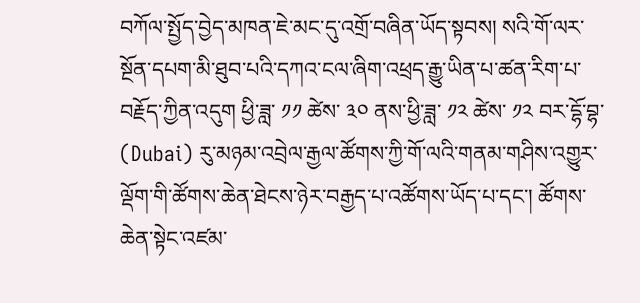བཀོལ་སྤྱོད་བྱེད་མཁན་ཇེ་མང་དུ་འགྲོ་བཞིན་ཡོད་སྟབས། སའི་གོ་ལར་སྔོན་དཔག་མི་ཐུབ་པའི་དཀའ་ངལ་ཞིག་འཕྲད་རྒྱུ་ཡིན་པ་ཚན་རིག་པ་བརྗོད་ཀྱིན་འདུག ཕྱི་ཟླ་ ༡༡ ཚེས་ ༣༠ ནས་ཕྱི་ཟླ་ ༡༢ ཚེས་ ༡༢ བར་དྷོ་བྷ་ (Dubai) རུ་མཉམ་འབྲེལ་རྒྱལ་ཚོགས་ཀྱི་གོ་ལའི་གནམ་གཤིས་འགྱུར་ལྡོག་གི་ཚོགས་ཆེན་ཐེངས་ཉེར་བརྒྱད་པ་འཚོགས་ཡོད་པ་དང་། ཚོགས་ཆེན་སྟེང་འཛམ་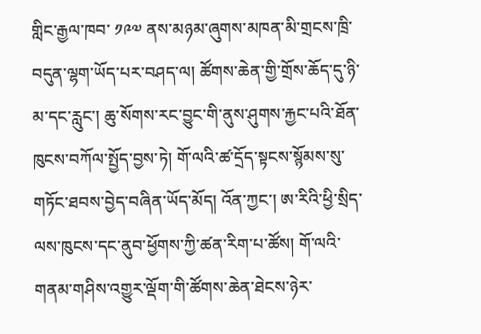གླིང་རྒྱལ་ཁབ་ ༡༩༧ ནས་མཉམ་ཞུགས་མཁན་མི་གྲངས་ཁྲི་བདུན་ལྷག་ཡོད་པར་བཤད་ལ། ཚོགས་ཆེན་གྱི་གྲོས་ཆོད་དུ་ཉི་མ་དང་རླུང་། ཆུ་སོགས་རང་བྱུང་གི་ནུས་ཤུགས་རྐྱང་པའི་ཐོན་ཁུངས་བཀོལ་སྤྱོད་བྱས་ཏེ། གོ་ལའི་ཚ་དྲོད་སྟངས་སྙོམས་སུ་གཏོང་ཐབས་བྱེད་བཞིན་ཡོད་མོད། འོན་ཀྱང་། ཨ་རིའི་ཕྱི་སྲིད་ལས་ཁུངས་དང་ནུབ་ཕྱོགས་ཀྱི་ཚན་རིག་པ་ཚོས། གོ་ལའི་གནམ་གཤིས་འགྱུར་ལྡོག་གི་ཚོགས་ཆེན་ཐེངས་ཉེར་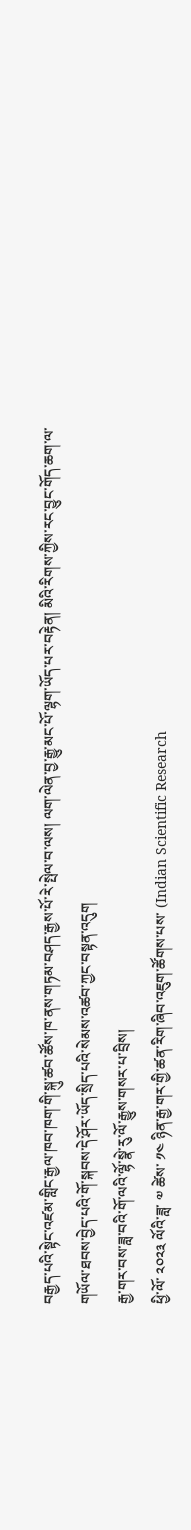བརྒྱད་པའི་སྟེང་འཛམ་གླིང་རྒྱལ་ཁབ་ཁག་གི་སྐུ་ཚབ་ཚོས་ཁ་ནས་གཏམ་བཤད་རྒྱས་པོ་རེ་སྤེལ་བ་ལས། ལག་ལེན་བྱ་རྒྱུ་མང་པོ་ལྷག་ཡོད་པར་བརྟེན། མིའི་རིགས་ཀྱིས་རང་བྱུང་གོད་ཆག་ལ་གཡོལ་ཐབས་བྱེད་པའི་གོ་སྐབས་དེ་ཤོར་ཡོད་སྲིད་པའི་སེམས་འཚབ་ཀྱང་བསྟན་འདུག
རྒྱ་གར་བས་ཟླ་བའི་གོ་ལའི་ལྷོ་སྣེ་རུ་ལོ་རྒྱུས་གསར་པ་བྲིས།
ཕྱི་ལོ་ ༢༠༢༣ ལོའི་ཟླ་ ༧ ཚེས་ ༡༤ ཉིན་རྒྱ་གར་གྱི་ཚན་རིག་ཞིབ་འཇུག་ཚོགས་པས་ (Indian Scientific Research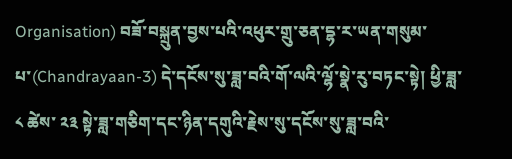Organisation) བཟོ་བསྐྲུན་བྱས་པའི་འཕུར་གྲུ་ཅན་དྷ་ར་ཡན་གསུམ་པ་(Chandrayaan-3) དེ་དངོས་སུ་ཟླ་བའི་གོ་ལའི་ལྷོ་སྣེ་རུ་བཏང་སྟེ། ཕྱི་ཟླ་ ༨ ཚེས་ ༢༣ སྟེ་ཟླ་གཅིག་དང་ཉིན་དགུའི་རྗེས་སུ་དངོས་སུ་ཟླ་བའི་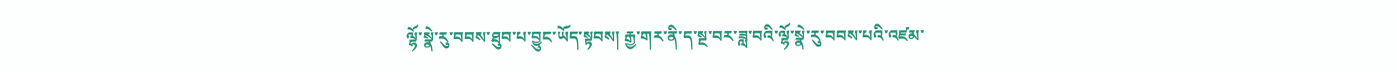ལྷོ་སྣེ་རུ་བབས་ཐུབ་པ་བྱུང་ཡོད་སྟབས། རྒྱ་གར་ནི་ད་སྔ་བར་ཟླ་བའི་ལྷོ་སྣེ་རུ་བབས་པའི་འཛམ་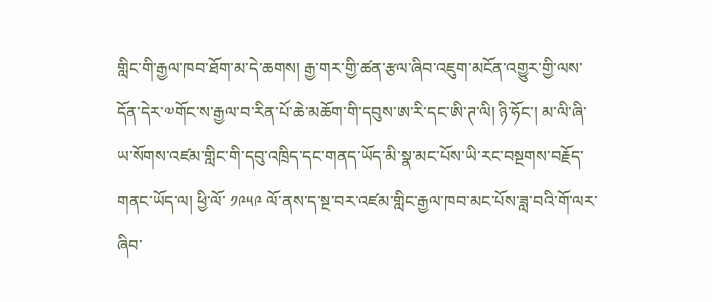གླིང་གི་རྒྱལ་ཁབ་ཐོག་མ་དེ་ཆགས། རྒྱ་གར་གྱི་ཚན་རྩལ་ཞིབ་འཇུག་མངོན་འགྱུར་གྱི་ལས་དོན་དེར་༧གོང་ས་རྒྱལ་བ་རིན་པོ་ཆེ་མཆོག་གི་དབུས་ཨ་རི་དང་ཨི་ཊ་ལི། ཉི་ཧོང་། མ་ལི་ཞི་ཡ་སོགས་འཛམ་གླིང་གི་དབུ་འཁྲིད་དང་གནད་ཡོད་མི་སྣ་མང་པོས་ཡི་རང་བསྔགས་བརྗོད་གནང་ཡོད་ལ། ཕྱི་ལོ་ ༡༩༥༩ ལོ་ནས་ད་སྔ་བར་འཛམ་གླིང་རྒྱལ་ཁབ་མང་པོས་ཟླ་བའི་གོ་ལར་ཞིབ་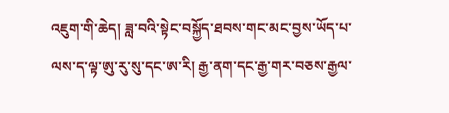འཇུག་གི་ཆེད། ཟླ་བའི་སྟེང་བསྐྱོད་ཐབས་གང་མང་བྱས་ཡོད་པ་ལས་ད་ལྟ་ཨུ་རུ་སུ་དང་ཨ་རི། རྒྱ་ནག་དང་རྒྱ་གར་བཅས་རྒྱལ་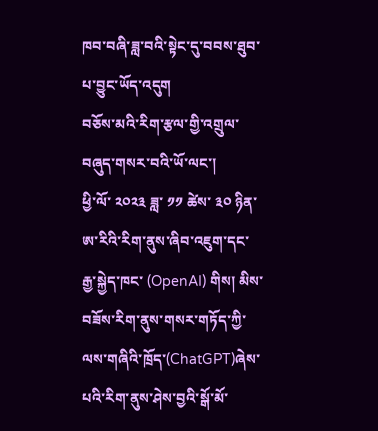ཁབ་བཞི་ཟླ་བའི་སྟེང་དུ་བབས་ཐུབ་པ་བྱུང་ཡོད་འདུག
བཅོས་མའི་རིག་རྩལ་གྱི་འགྲུལ་བཞུད་གསར་བའི་ཡོ་ལང་།
ཕྱི་ལོ་ ༢༠༢༣ ཟླ་ ༡༡ ཚེས་ ༣༠ ཉིན་ཨ་རིའི་རིག་ནུས་ཞིབ་འཇུག་དང་རྒྱ་སྐྱེད་ཁང་ (OpenAI) གིས། མིས་བཟོས་རིག་ནུས་གསར་གཏོད་ཀྱི་ལས་གཞིའི་ཁྲོད་(ChatGPT)ཞེས་པའི་རིག་ནུས་ཤེས་བྱའི་སྒོ་མོ་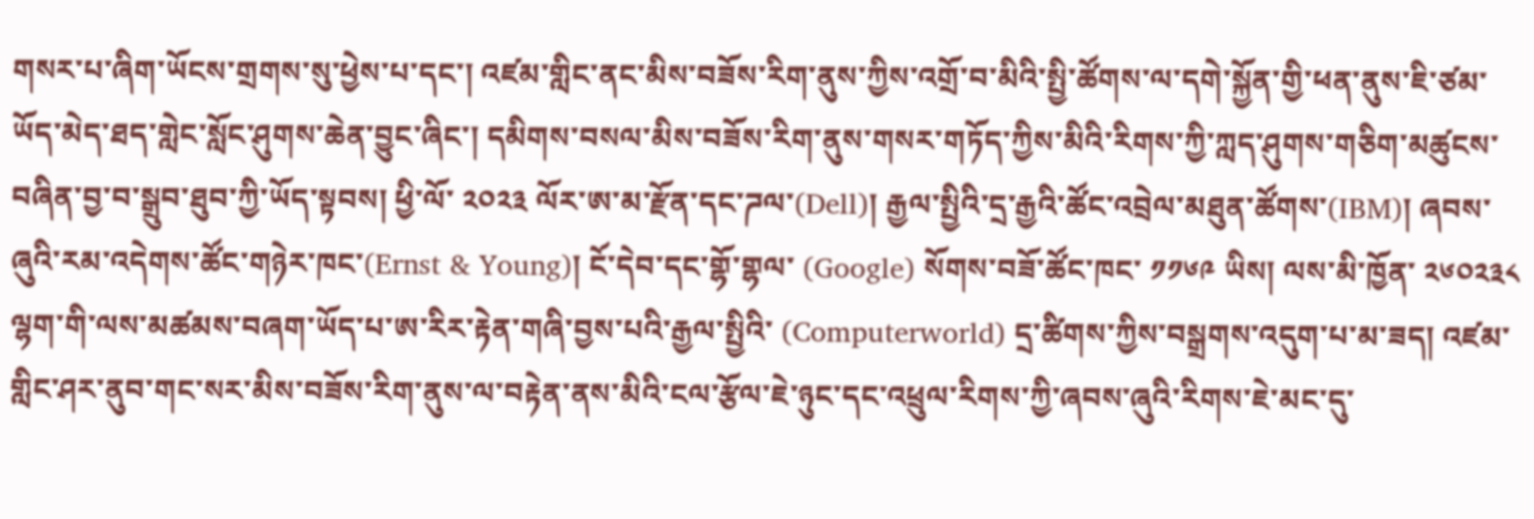གསར་པ་ཞིག་ཡོངས་གྲགས་སུ་ཕྱེས་པ་དང་། འཛམ་གླིང་ནང་མིས་བཟོས་རིག་ནུས་ཀྱིས་འགྲོ་བ་མིའི་སྤྱི་ཚོགས་ལ་དགེ་སྐྱོན་གྱི་ཕན་ནུས་ཇི་ཙམ་ཡོད་མེད་ཐད་གླེང་སློང་ཤུགས་ཆེན་བྱུང་ཞིང་། དམིགས་བསལ་མིས་བཟོས་རིག་ནུས་གསར་གཏོད་ཀྱིས་མིའི་རིགས་ཀྱི་ཀླད་ཤུགས་གཅིག་མཚུངས་བཞིན་བྱ་བ་སྒྲུབ་ཐུབ་ཀྱི་ཡོད་སྟབས། ཕྱི་ལོ་ ༢༠༢༣ ལོར་ཨ་མ་རྫོན་དང་ཌལ་(Dell)། རྒྱལ་སྤྱིའི་དྲ་རྒྱའི་ཚོང་འབྲེལ་མཐུན་ཚོགས་(IBM)། ཞབས་ཞུའི་རམ་འདེགས་ཚོང་གཉེར་ཁང་(Ernst & Young)། ངོ་དེབ་དང་གྷོ་གྷལ་ (Google) སོགས་བཟོ་ཚོང་ཁང་ ༡༡༦༩ ཡིས། ལས་མི་ཁྱོན་ ༢༦༠༢༣༨ ལྷག་གི་ལས་མཚམས་བཞག་ཡོད་པ་ཨ་རིར་རྟེན་གཞི་བྱས་པའི་རྒྱལ་སྤྱིའི་ (Computerworld) དྲ་ཚིགས་ཀྱིས་བསྒྲགས་འདུག་པ་མ་ཟད། འཛམ་གླིང་ཤར་ནུབ་གང་སར་མིས་བཟོས་རིག་ནུས་ལ་བརྟེན་ནས་མིའི་ངལ་རྩོལ་ཇེ་ཉུང་དང་འཕྲུལ་རིགས་ཀྱི་ཞབས་ཞུའི་རིགས་ཇེ་མང་དུ་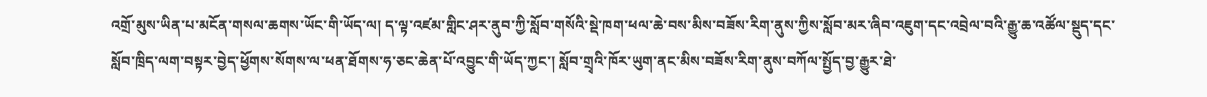འགྲོ་མུས་ཡིན་པ་མངོན་གསལ་ཆགས་ཡོང་གི་ཡོད་ལ། ད་ལྟ་འཛམ་གླིང་ཤར་ནུབ་ཀྱི་སློབ་གསོའི་སྡེ་ཁག་ཕལ་ཆེ་བས་མིས་བཟོས་རིག་ནུས་ཀྱིས་སློབ་མར་ཞིབ་འཇུག་དང་འབྲེལ་བའི་རྒྱུ་ཆ་འཚོལ་སྡུད་དང་སློབ་ཁྲིད་ལག་བསྟར་བྱེད་ཕྱོགས་སོགས་ལ་ཕན་ཐོགས་ཧ་ཅང་ཆེན་པོ་འབྱུང་གི་ཡོད་ཀྱང་། སློབ་གྲྭའི་ཁོར་ཡུག་ནང་མིས་བཟོས་རིག་ནུས་བཀོལ་སྤྱོད་བྱ་རྒྱུར་ཐེ་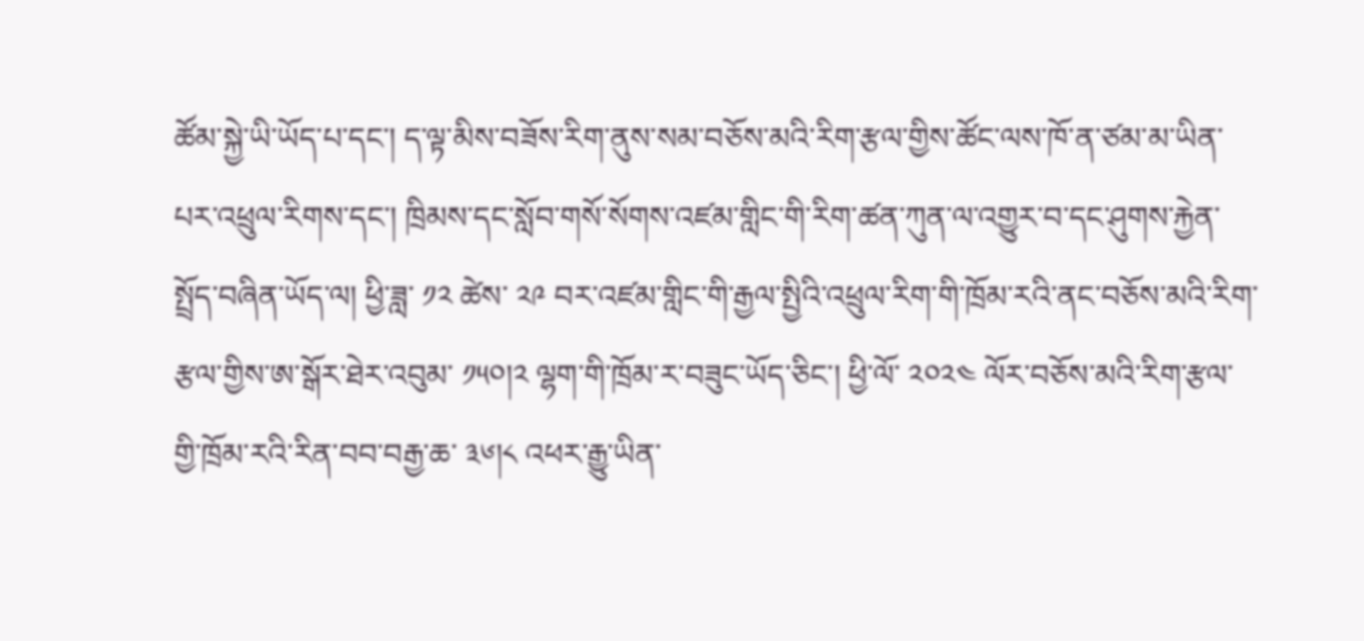ཚོམ་སྐྱེ་ཡི་ཡོད་པ་དང་། ད་ལྟ་མིས་བཟོས་རིག་ནུས་སམ་བཅོས་མའི་རིག་རྩལ་གྱིས་ཚོང་ལས་ཁོ་ན་ཙམ་མ་ཡིན་པར་འཕྲུལ་རིགས་དང་། ཁྲིམས་དང་སློབ་གསོ་སོགས་འཛམ་གླིང་གི་རིག་ཚན་ཀུན་ལ་འགྱུར་བ་དང་ཤུགས་རྐྱེན་སྤྲོད་བཞིན་ཡོད་ལ། ཕྱི་ཟླ་ ༡༢ ཚེས་ ༢༩ བར་འཛམ་གླིང་གི་རྒྱལ་སྤྱིའི་འཕྲུལ་རིག་གི་ཁྲོམ་རའི་ནང་བཅོས་མའི་རིག་རྩལ་གྱིས་ཨ་སྒོར་ཐེར་འབུམ་ ༡༥༠།༢ ལྷག་གི་ཁྲོམ་ར་བཟུང་ཡོད་ཅིང་། ཕྱི་ལོ་ ༢༠༢༤ ལོར་བཅོས་མའི་རིག་རྩལ་གྱི་ཁྲོམ་རའི་རིན་བབ་བརྒྱ་ཆ་ ༣༦།༨ འཕར་རྒྱུ་ཡིན་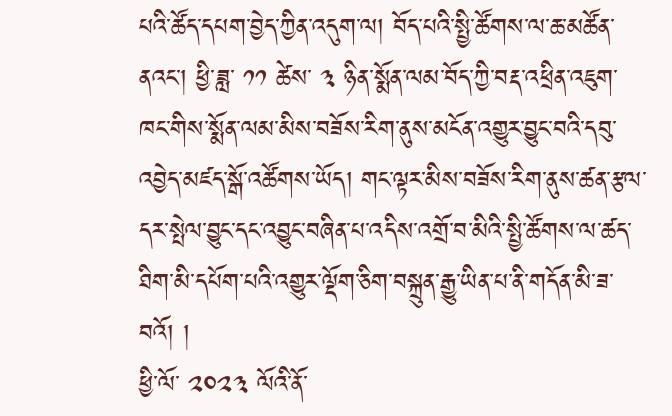པའི་ཚོད་དཔག་བྱེད་ཀྱིན་འདུག་ལ། བོད་པའི་སྤྱི་ཚོགས་ལ་ཆ་མཚོན་ནའང་། ཕྱི་ཟླ་ ༡༡ ཚེས་ ༣ ཉིན་སྨོན་ལམ་བོད་ཀྱི་བརྡ་འཕྲིན་འཇུག་ཁང་གིས་སྨོན་ལམ་མིས་བཟོས་རིག་ནུས་མངོན་འགྱུར་བྱུང་བའི་དབུ་འབྱེད་མཛད་སྒོ་འཚོགས་ཡོད། གང་ལྟར་མིས་བཟོས་རིག་ནུས་ཚན་རྩལ་དར་སྤེལ་བྱུང་དང་འབྱུང་བཞིན་པ་འདིས་འགྲོ་བ་མིའི་སྤྱི་ཚོགས་ལ་ཚད་ཐིག་མི་དཔོག་པའི་འགྱུར་ལྡོག་ཅིག་བསྐྲུན་རྒྱུ་ཡིན་པ་ནི་གདོན་མི་ཟ་བའོ། །
ཕྱི་ལོ་ ༢༠༢༣ ལོའི་ནོ་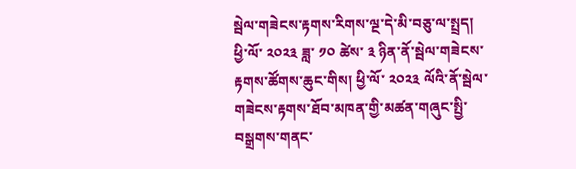སྦེལ་གཟེངས་རྟགས་རིགས་ལྔ་དེ་མི་བཅུ་ལ་སྤྲད།
ཕྱི་ལོ་ ༢༠༢༣ ཟླ་ ༡༠ ཚེས་ ༣ ཉིན་ནོ་སྦེལ་གཟེངས་རྟགས་ཚོགས་ཆུང་གིས། ཕྱི་ལོ་ ༢༠༢༣ ལོའི་ནོ་སྦེལ་གཟེངས་རྟགས་ཐོབ་མཁན་གྱི་མཚན་གཞུང་སྤྱི་བསྒྲགས་གནང་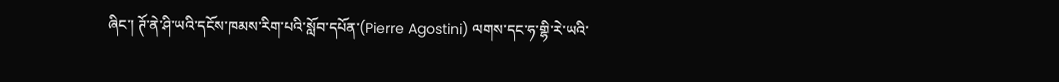ཞིང་། ཊོ་ནེ་ཤི་ཡའི་དངོས་ཁམས་རིག་པའི་སློབ་དཔོན་(Pierre Agostini) ལགས་དང་ཧ་གྷི་རེ་ཡའི་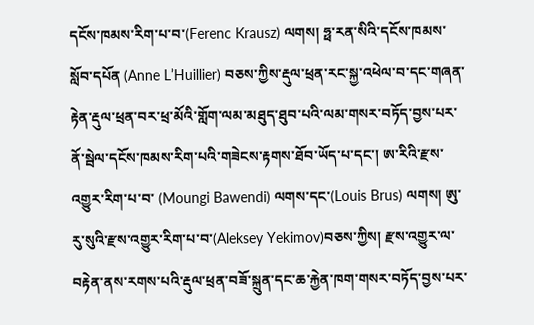དངོས་ཁམས་རིག་པ་བ་(Ferenc Krausz) ལགས། ཧྥ་རན་སིའི་དངོས་ཁམས་སློབ་དཔོན (Anne L’Huillier) བཅས་ཀྱིས་རྡུལ་ཕྲན་རང་སྐྱ་འཕེལ་བ་དང་གཞན་རྟེན་རྡུལ་ཕྲན་བར་ཕྲ་མོའི་གློག་ལམ་མཐུད་ཐུབ་པའི་ལམ་གསར་བཏོད་བྱས་པར་ནོ་སྦེལ་དངོས་ཁམས་རིག་པའི་གཟེངས་རྟགས་ཐོབ་ཡོད་པ་དང་། ཨ་རིའི་རྫས་འགྱུར་རིག་པ་བ་ (Moungi Bawendi) ལགས་དང་(Louis Brus) ལགས། ཨུ་རུ་སུའི་རྫས་འགྱུར་རིག་པ་བ་(Aleksey Yekimov)བཅས་ཀྱིས། རྫས་འགྱུར་ལ་བརྟེན་ནས་རགས་པའི་རྡུལ་ཕྲན་བཟོ་སྐྲུན་དང་ཆ་རྐྱེན་ཁག་གསར་བཏོད་བྱས་པར་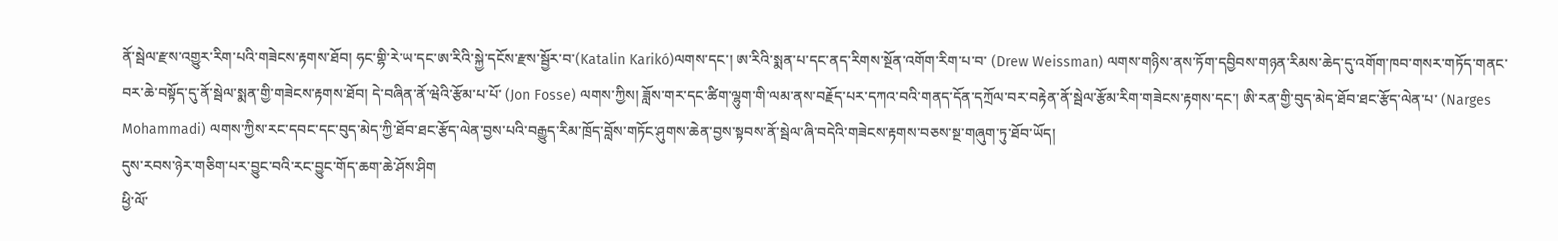ནོ་སྦེལ་རྫས་འགྱུར་རིག་པའི་གཟེངས་རྟགས་ཐོབ། ཧང་གྷི་རེ་ཡ་དང་ཨ་རིའི་སྐྱེ་དངོས་རྫས་སྦྱོར་བ་(Katalin Karikó)ལགས་དང་། ཨ་རིའི་སྨན་པ་དང་ནད་རིགས་སྔོན་འགོག་རིག་པ་བ་ (Drew Weissman) ལགས་གཉིས་ནས་ཏོག་དབྱིབས་གཉན་རིམས་ཆེད་དུ་འགོག་ཁབ་གསར་གཏོད་གནང་བར་ཆེ་བསྟོད་དུ་ནོ་སྦེལ་སྨན་གྱི་གཟེངས་རྟགས་ཐོབ། དེ་བཞིན་ནོ་ཝེའི་རྩོམ་པ་པོ་ (Jon Fosse) ལགས་ཀྱིས། ཟློས་གར་དང་ཚིག་ལྷུག་གི་ལམ་ནས་བརྗོད་པར་དཀའ་བའི་གནད་དོན་དཀྲོལ་བར་བརྟེན་ནོ་སྦེལ་རྩོམ་རིག་གཟེངས་རྟགས་དང་། ཨི་རན་གྱི་བུད་མེད་ཐོབ་ཐང་རྩོད་ལེན་པ་ (Narges Mohammadi) ལགས་ཀྱིས་རང་དབང་དང་བུད་མེད་ཀྱི་ཐོབ་ཐང་རྩོད་ལེན་བྱས་པའི་བརྒྱུད་རིམ་ཁྲོད་བློས་གཏོང་ཤུགས་ཆེན་བྱས་སྟབས་ནོ་སྦེལ་ཞི་བདེའི་གཟེངས་རྟགས་བཅས་སྔ་གཞུག་ཏུ་ཐོབ་ཡོད།
དུས་རབས་ཉེར་གཅིག་པར་བྱུང་བའི་རང་བྱུང་གོད་ཆག་ཆེ་ཤོས་ཤིག
ཕྱི་ལོ་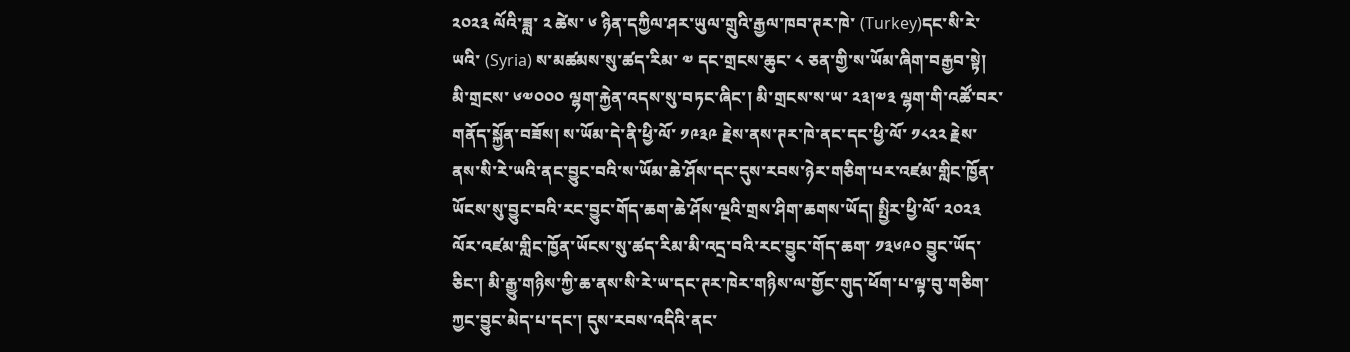༢༠༢༣ ལོའི་ཟླ་ ༢ ཚེས་ ༦ ཉིན་དཀྱིལ་ཤར་ཡུལ་གྲུའི་རྒྱལ་ཁབ་ཊར་ཁེ་ (Turkey)དང་སི་རེ་ཡའི་ (Syria) ས་མཚམས་སུ་ཚད་རིམ་ ༧ དང་གྲངས་ཆུང་ ༨ ཅན་གྱི་ས་ཡོམ་ཞིག་བརྒྱབ་སྟེ། མི་གྲངས་ ༦༧༠༠༠ ལྷག་རྐྱེན་འདས་སུ་བཏང་ཞིང་། མི་གྲངས་ས་ཡ་ ༢༣།༧༣ ལྷག་གི་འཚོ་བར་གནོད་སྐྱོན་བཟོས། ས་ཡོམ་དེ་ནི་ཕྱི་ལོ་ ༡༩༣༩ རྗེས་ནས་ཊར་ཁེ་ནང་དང་ཕྱི་ལོ་ ༡༨༢༢ རྗེས་ནས་སི་རེ་ཡའི་ནང་བྱུང་བའི་ས་ཡོམ་ཆེ་ཤོས་དང་དུས་རབས་ཉེར་གཅིག་པར་འཛམ་གླིང་ཁྱོན་ཡོངས་སུ་བྱུང་བའི་རང་བྱུང་གོད་ཆག་ཆེ་ཤོས་ལྔའི་གྲས་ཤིག་ཆགས་ཡོད། སྤྱིར་ཕྱི་ལོ་ ༢༠༢༣ ལོར་འཛམ་གླིང་ཁྱོན་ཡོངས་སུ་ཚད་རིམ་མི་འདྲ་བའི་རང་བྱུང་གོད་ཆག་ ༡༣༦༩༠ བྱུང་ཡོད་ཅིང་། མི་རྒྱུ་གཉིས་ཀྱི་ཆ་ནས་སི་རེ་ཡ་དང་ཊར་ཁེར་གཉིས་ལ་གྱོང་གུད་ཕོག་པ་ལྟ་བུ་གཅིག་ཀྱང་བྱུང་མེད་པ་དང་། དུས་རབས་འདིའི་ནང་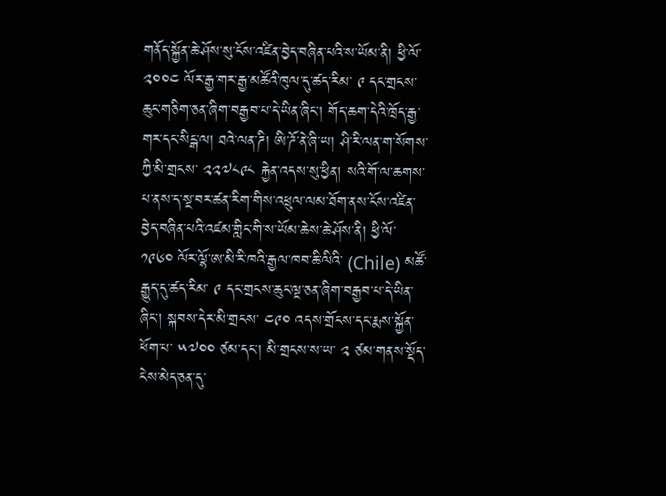གནོད་སྐྱོན་ཆེ་ཤོས་སུ་ངོས་འཛིན་བྱེད་བཞིན་པའི་ས་ཡོམ་ནི། ཕྱི་ལོ་ ༢༠༠༤ ལོར་རྒྱ་གར་རྒྱ་མཚོའི་ཁུལ་དུ་ཚད་རིམ་ ༩ དང་གྲངས་ཆུང་གཅིག་ཅན་ཞིག་བརྒྱབ་པ་དེ་ཡིན་ཞིང་། གོད་ཆག་དེའི་ཁྲོད་རྒྱ་གར་དང་སིངྒ་ལ། ཐའེ་ལན་ཌི། ཨི་ཌོ་ནེ་ཞི་ཡ། ཤི་རི་ལན་ག་སོགས་ཀྱི་མི་གྲངས་ ༢༢༧༨༩༨ རྐྱེན་འདས་སུ་ཕྱིན། སའི་གོ་ལ་ཆགས་པ་ནས་ད་སྔ་བར་ཚན་རིག་གིས་འཕྲུལ་ལམ་ཐོག་ནས་ངོས་འཛིན་བྱེད་བཞིན་པའི་འཛམ་གླིང་གི་ས་ཡོམ་ཆེས་ཆེ་ཤོས་ནི། ཕྱི་ལོ་ ༡༩༦༠ ལོར་ལྷོ་ཨ་མི་རི་ཁའི་རྒྱལ་ཁབ་ཆི་ལིའི་ (Chile) མཚོ་རྒྱུད་དུ་ཚད་རིམ་ ༩ དང་གྲངས་ཆུང་ལྔ་ཅན་ཞིག་བརྒྱབ་པ་དེ་ཡིན་ཞིང་། སྐབས་དེར་མི་གྲངས་ ༤༩༠ འདས་གྲོངས་དང་རྨས་སྐྱོན་ཕོག་པ་ ༥༧༠༠ ཙམ་དང་། མི་གྲངས་ས་ཡ་ ༢ ཙམ་གནས་སྡོད་ངེས་མེད་ཅན་དུ་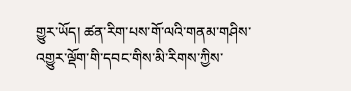གྱུར་ཡོད། ཚན་རིག་པས་གོ་ལའི་གནམ་གཤིས་འགྱུར་ལྡོག་གི་དབང་གིས་མི་རིགས་ཀྱིས་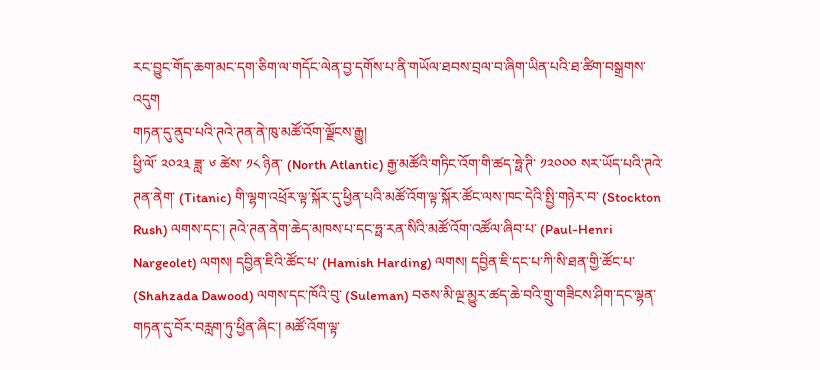རང་བྱུང་གོད་ཆག་མང་དག་ཅིག་ལ་གདོང་ལེན་བྱ་དགོས་པ་ནི་གཡོལ་ཐབས་བྲལ་བ་ཞིག་ཡིན་པའི་ཐ་ཚིག་བསྒྲགས་འདུག
གཏན་དུ་ནུབ་པའི་ཊའེ་ཊན་ནེ་ཁུ་མཚོ་འོག་ལྗོངས་རྒྱུ།
ཕྱི་ལོ་ ༢༠༢༣ ཟླ་ ༦ ཚེས་ ༡༨ ཉིན་ (North Atlantic) རྒྱ་མཚོའི་གཏིང་འོག་གི་ཚད་ཧྥེ་ཊི་ ༡༢༠༠༠ སར་ཡོད་པའི་ཊའེ་ཊན་ནེག་ (Titanic) གི་ལྷག་འཕྲོར་ལྟ་སྐོར་དུ་ཕྱིན་པའི་མཚོ་འོག་ལྟ་སྐོར་ཚོང་ལས་ཁང་དེའི་སྤྱི་གཉེར་བ་ (Stockton Rush) ལགས་དང་། ཊའེ་ཊན་ནེག་ཆེད་མཁས་པ་དང་ཧྥ་རན་སིའི་མཚོ་འོག་འཚོལ་ཞིབ་པ་ (Paul-Henri Nargeolet) ལགས། དབྱིན་ཇིའི་ཚོང་པ་ (Hamish Harding) ལགས། དབྱིན་ཇི་དང་པ་ཀི་སི་ཐན་གྱི་ཚོང་པ་ (Shahzada Dawood) ལགས་དང་ཁོའི་བུ་ (Suleman) བཅས་མི་ལྔ་མྱུར་ཚད་ཆེ་བའི་གྲུ་གཟིངས་ཤིག་དང་ལྷན་གཏན་དུ་བོར་བརླག་ཏུ་ཕྱིན་ཞིང་། མཚོ་འོག་ལྟ་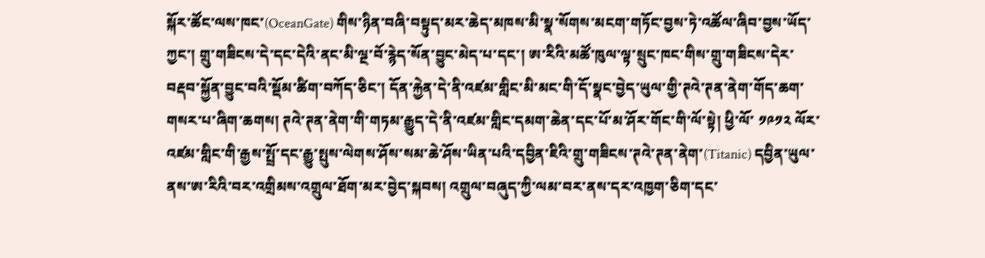སྐོར་ཚོང་ལས་ཁང་(OceanGate) གིས་ཉིན་བཞི་བསྟུད་མར་ཆེད་མཁས་མི་སྣ་སོགས་མངག་གཏོང་བྱས་ཏེ་འཚོལ་ཞིབ་བྱས་ཡོད་ཀྱང་། གྲུ་གཟིངས་དེ་དང་དེའི་ནང་མི་ལྔ་བོ་རྙེད་སོན་བྱུང་མེད་པ་དང་། ཨ་རིའི་མཚོ་ཁུལ་ལྟ་སྲུང་ཁང་གིས་གྲུ་གཟིངས་དེར་བརྡབ་སྐྱོན་བྱུང་བའི་སྡོམ་ཚིག་བཀོད་ཅིང་། དོན་རྐྱེན་དེ་ནི་འཛམ་གླིང་མི་མང་གི་དོ་སྣང་བྱེད་ཡུལ་གྱི་ཊའེ་ཊན་ནེག་གོད་ཆག་གསར་པ་ཞིག་ཆགས། ཊའེ་ཊན་ནེག་གི་གཏམ་རྒྱུད་དེ་ནི་འཛམ་གླིང་དམག་ཆེན་དང་པོ་མ་ཤོར་གོང་གི་ལོ་སྟེ། ཕྱི་ལོ་ ༡༩༡༢ ལོར་འཛམ་གླིང་གི་རྒྱས་སྤྲོ་དང་རྒྱུ་སྤུས་ལེགས་ཤོས་སམ་ཆེ་ཤོས་ཡིན་པའི་དབྱིན་ཇིའི་གྲུ་གཟིངས་ཊའེ་ཊན་ནེག་(Titanic) དབྱིན་ཡུལ་ནས་ཨ་རིའི་བར་འགྲིམས་འགྲུལ་ཐོག་མར་བྱེད་སྐབས། འགྲུལ་བཞུད་ཀྱི་ལམ་བར་ནས་དར་འཁྱག་ཅིག་དང་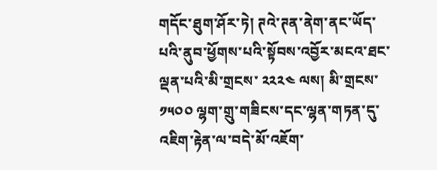གདོང་ཐུག་ཤོར་ཏེ། ཊའེ་ཊན་ནེག་ནང་ཡོད་པའི་ནུབ་ཕྱོགས་པའི་སྟོབས་འབྱོར་མངའ་ཐང་ལྡན་པའི་མི་གྲངས་ ༢༢༢༤ ལས། མི་གྲངས་ ༡༥༠༠ ལྷག་གྲུ་གཟིངས་དང་ལྷན་གཏན་དུ་འཇིག་རྟེན་ལ་བདེ་མོ་འཇོག་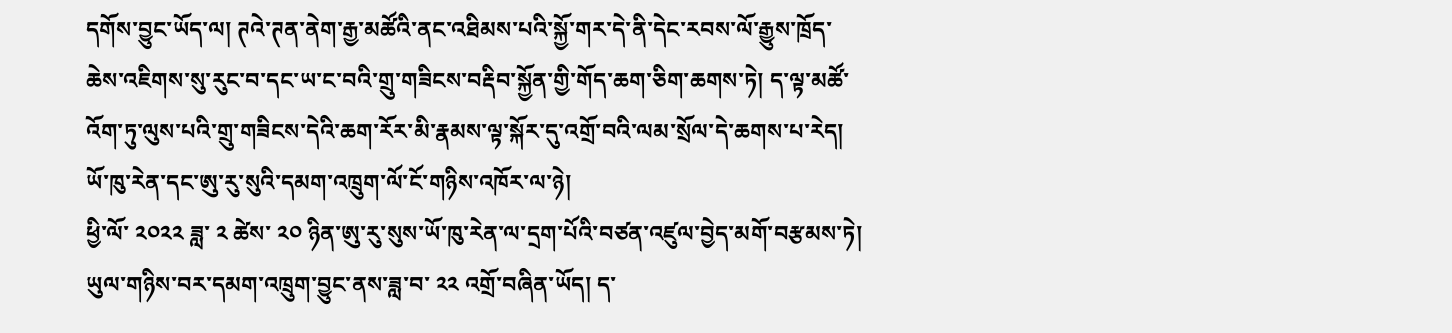དགོས་བྱུང་ཡོད་ལ། ཊའེ་ཊན་ནེག་རྒྱ་མཚོའི་ནང་འཐིམས་པའི་སྐྱོ་གར་དེ་ནི་དེང་རབས་ལོ་རྒྱུས་ཁྲོད་ཆེས་འཇིགས་སུ་རུང་བ་དང་ཡ་ང་བའི་གྲུ་གཟིངས་བརྡིབ་སྐྱོན་གྱི་གོད་ཆག་ཅིག་ཆགས་ཏེ། ད་ལྟ་མཚོ་འོག་ཏུ་ལུས་པའི་གྲུ་གཟིངས་དེའི་ཆག་རོར་མི་རྣམས་ལྟ་སྐོར་དུ་འགྲོ་བའི་ལམ་སྲོལ་དེ་ཆགས་པ་རེད།
ཡོ་ཁུ་རེན་དང་ཨུ་རུ་སུའི་དམག་འཁྲུག་ལོ་ངོ་གཉིས་འཁོར་ལ་ཉེ།
ཕྱི་ལོ་ ༢༠༢༢ ཟླ་ ༢ ཚེས་ ༢༠ ཉིན་ཨུ་རུ་སུས་ཡོ་ཁུ་རེན་ལ་དྲག་པོའི་བཙན་འཛུལ་བྱེད་མགོ་བརྩམས་ཏེ། ཡུལ་གཉིས་བར་དམག་འཁྲུག་བྱུང་ནས་ཟླ་བ་ ༢༢ འགྲོ་བཞིན་ཡོད། ད་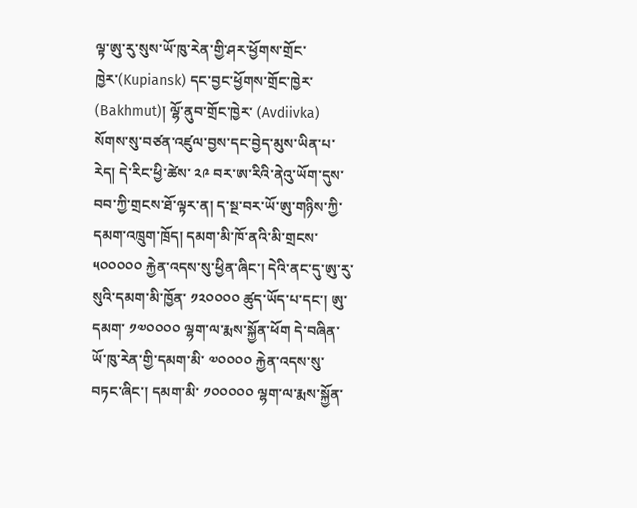ལྟ་ཨུ་རུ་སུས་ཡོ་ཁུ་རེན་གྱི་ཤར་ཕྱོགས་གྲོང་ཁྱེར་(Kupiansk) དང་བྱང་ཕྱོགས་གྲོང་ཁྱེར་ (Bakhmut)། ལྷོ་ནུབ་གྲོང་ཁྱེར་ (Avdiivka) སོགས་སུ་བཙན་འཛུལ་བྱས་དང་བྱེད་མུས་ཡིན་པ་རེད། དེ་རིང་ཕྱི་ཚེས་ ༢༩ བར་ཨ་རིའི་ནེའུ་ཡོག་དུས་བབ་ཀྱི་གྲངས་ཐོ་ལྟར་ན། ད་སྔ་བར་ཡོ་ཨུ་གཉིས་ཀྱི་དམག་འཁྲུག་ཁྲོད། དམག་མི་ཁོ་ནའི་མི་གྲངས་ ༥༠༠༠༠༠ རྐྱེན་འདས་སུ་ཕྱིན་ཞིང་། དེའི་ནང་དུ་ཨུ་རུ་སུའི་དམག་མི་ཁྱོན་ ༡༢༠༠༠༠ ཚུད་ཡོད་པ་དང་། ཨུ་དམག་ ༡༧༠༠༠༠ ལྷག་ལ་རྨས་སྐྱོན་ཕོག དེ་བཞིན་ཡོ་ཁུ་རེན་གྱི་དམག་མི་ ༧༠༠༠༠ རྐྱེན་འདས་སུ་བཏང་ཞིང་། དམག་མི་ ༡༠༠༠༠༠ ལྷག་ལ་རྨས་སྐྱོན་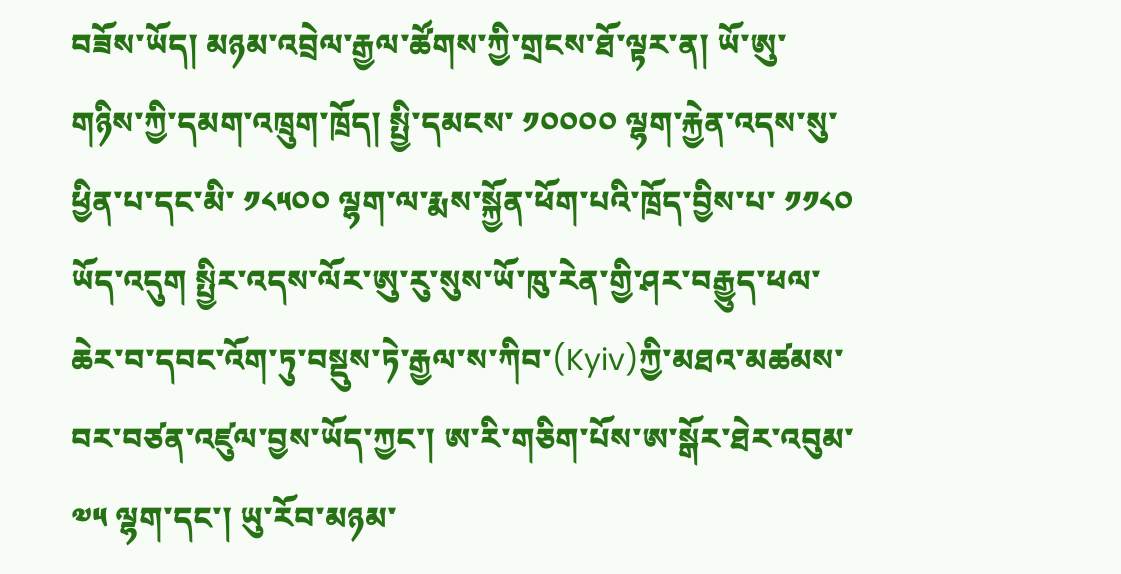བཟོས་ཡོད། མཉམ་འབྲེལ་རྒྱལ་ཚོགས་ཀྱི་གྲངས་ཐོ་ལྟར་ན། ཡོ་ཨུ་གཉིས་ཀྱི་དམག་འཁྲུག་ཁྲོད། སྤྱི་དམངས་ ༡༠༠༠༠ ལྷག་རྐྱེན་འདས་སུ་ཕྱིན་པ་དང་མི་ ༡༨༥༠༠ ལྷག་ལ་རྨས་སྐྱོན་ཕོག་པའི་ཁྲོད་བྱིས་པ་ ༡༡༨༠ ཡོད་འདུག སྤྱིར་འདས་ལོར་ཨུ་རུ་སུས་ཡོ་ཁུ་རེན་གྱི་ཤར་བརྒྱུད་ཕལ་ཆེར་བ་དབང་འོག་ཏུ་བསྡུས་ཏེ་རྒྱལ་ས་ཀིབ་(Kyiv)ཀྱི་མཐའ་མཚམས་བར་བཙན་འཛུལ་བྱས་ཡོད་ཀྱང་། ཨ་རི་གཅིག་པོས་ཨ་སྒོར་ཐེར་འབུམ་ ༧༥ ལྷག་དང་། ཡུ་རོབ་མཉམ་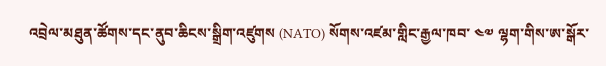འབྲེལ་མཐུན་ཚོགས་དང་ནུབ་ཆིངས་སྒྲིག་འཛུགས (NATO) སོགས་འཛམ་གླིང་རྒྱལ་ཁབ་ ༤༧ ལྷག་གིས་ཨ་སྒོར་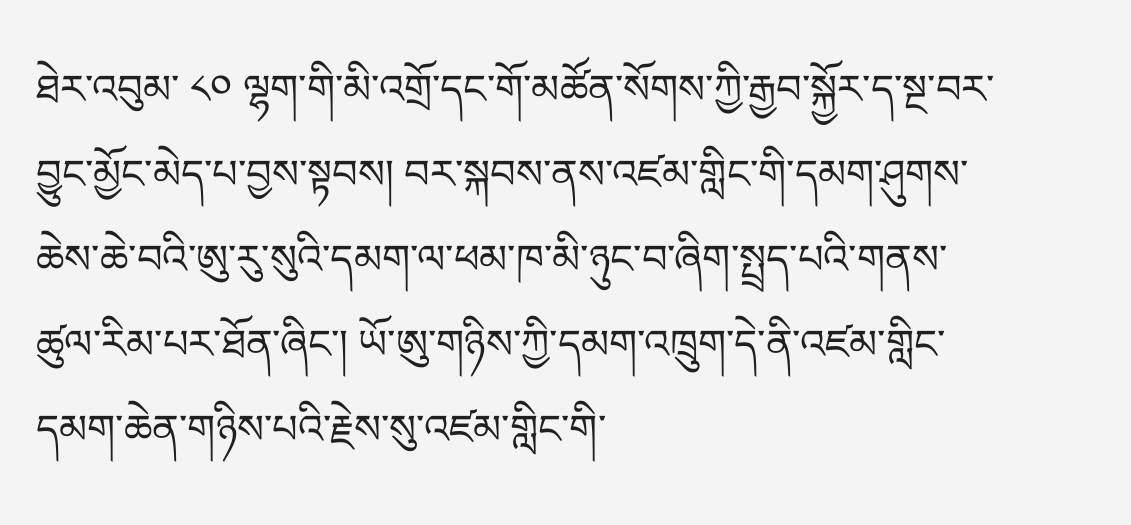ཐེར་འབུམ་ ༨༠ ལྷག་གི་མི་འགྲོ་དང་གོ་མཚོན་སོགས་ཀྱི་རྒྱབ་སྐྱོར་ད་སྔ་བར་བྱུང་མྱོང་མེད་པ་བྱས་སྟབས། བར་སྐབས་ནས་འཛམ་གླིང་གི་དམག་ཤུགས་ཆེས་ཆེ་བའི་ཨུ་རུ་སུའི་དམག་ལ་ཕམ་ཁ་མི་ཉུང་བ་ཞིག་སྤྲད་པའི་གནས་ཚུལ་རིམ་པར་ཐོན་ཞིང་། ཡོ་ཨུ་གཉིས་ཀྱི་དམག་འཁྲུག་དེ་ནི་འཛམ་གླིང་དམག་ཆེན་གཉིས་པའི་རྗེས་སུ་འཛམ་གླིང་གི་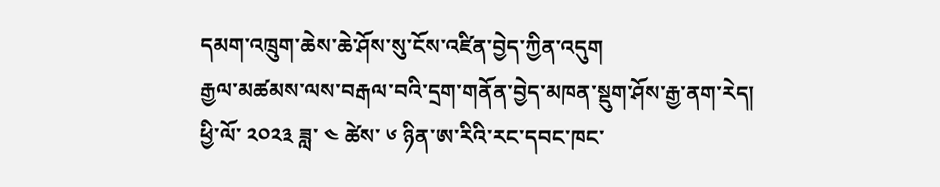དམག་འཁྲུག་ཆེས་ཆེ་ཤོས་སུ་ངོས་འཛིན་བྱེད་ཀྱིན་འདུག
རྒྱལ་མཚམས་ལས་བརྒལ་བའི་དྲག་གནོན་བྱེད་མཁན་སྡུག་ཤོས་རྒྱ་ནག་རེད།
ཕྱི་ལོ་ ༢༠༢༣ ཟླ་ ༤ ཚེས་ ༦ ཉིན་ཨ་རིའི་རང་དབང་ཁང་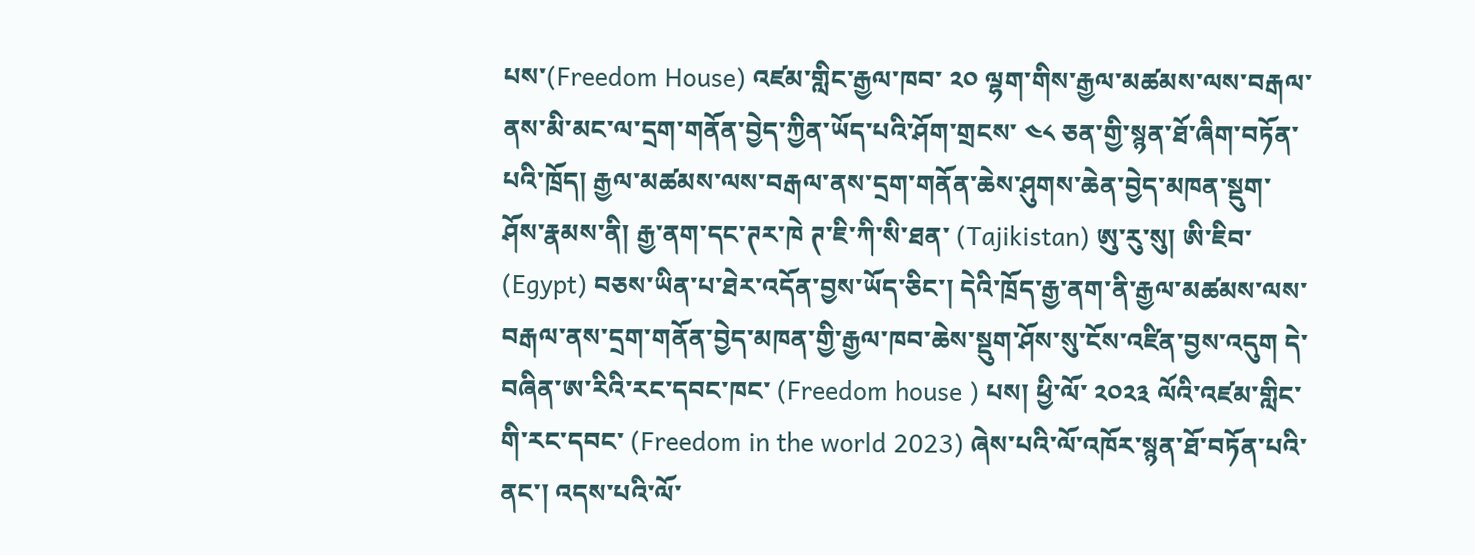པས་(Freedom House) འཛམ་གླིང་རྒྱལ་ཁབ་ ༢༠ ལྷག་གིས་རྒྱལ་མཚམས་ལས་བརྒལ་ནས་མི་མང་ལ་དྲག་གནོན་བྱེད་ཀྱིན་ཡོད་པའི་ཤོག་གྲངས་ ༤༨ ཅན་གྱི་སྙན་ཐོ་ཞིག་བཏོན་པའི་ཁྲོད། རྒྱལ་མཚམས་ལས་བརྒལ་ནས་དྲག་གནོན་ཆེས་ཤུགས་ཆེན་བྱེད་མཁན་སྡུག་ཤོས་རྣམས་ནི། རྒྱ་ནག་དང་ཊར་ཁེ ཊ་ཇི་ཀི་སི་ཐན་ (Tajikistan) ཨུ་རུ་སུ། ཨི་ཇིབ་ (Egypt) བཅས་ཡིན་པ་ཐེར་འདོན་བྱས་ཡོད་ཅིང་། དེའི་ཁྲོད་རྒྱ་ནག་ནི་རྒྱལ་མཚམས་ལས་བརྒལ་ནས་དྲག་གནོན་བྱེད་མཁན་གྱི་རྒྱལ་ཁབ་ཆེས་སྡུག་ཤོས་སུ་ངོས་འཛིན་བྱས་འདུག དེ་བཞིན་ཨ་རིའི་རང་དབང་ཁང་ (Freedom house ) པས། ཕྱི་ལོ་ ༢༠༢༣ ལོའི་འཛམ་གླིང་གི་རང་དབང་ (Freedom in the world 2023) ཞེས་པའི་ལོ་འཁོར་སྙན་ཐོ་བཏོན་པའི་ནང་། འདས་པའི་ལོ་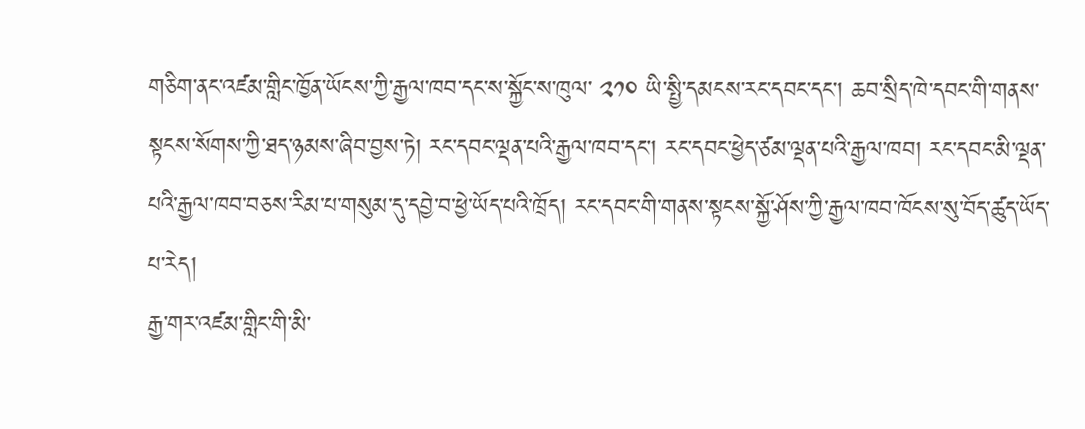གཅིག་ནང་འཛམ་གླིང་ཁྱོན་ཡོངས་ཀྱི་རྒྱལ་ཁབ་དང་ས་སྐྱོང་ས་ཁུལ་ ༢༡༠ ཡི་སྤྱི་དམངས་རང་དབང་དང་། ཆབ་སྲིད་ཁེ་དབང་གི་གནས་སྟངས་སོགས་ཀྱི་ཐད་ཉམས་ཞིབ་བྱས་ཏེ། རང་དབང་ལྡན་པའི་རྒྱལ་ཁབ་དང་། རང་དབང་ཕྱེད་ཙམ་ལྡན་པའི་རྒྱལ་ཁབ། རང་དབང་མི་ལྡན་པའི་རྒྱལ་ཁབ་བཅས་རིམ་པ་གསུམ་དུ་དབྱེ་བ་ཕྱེ་ཡོད་པའི་ཁྲོད། རང་དབང་གི་གནས་སྟངས་སྐྱོ་ཤོས་ཀྱི་རྒྱལ་ཁབ་ཁོངས་སུ་བོད་ཚུད་ཡོད་པ་རེད།
རྒྱ་གར་འཛམ་གླིང་གི་མི་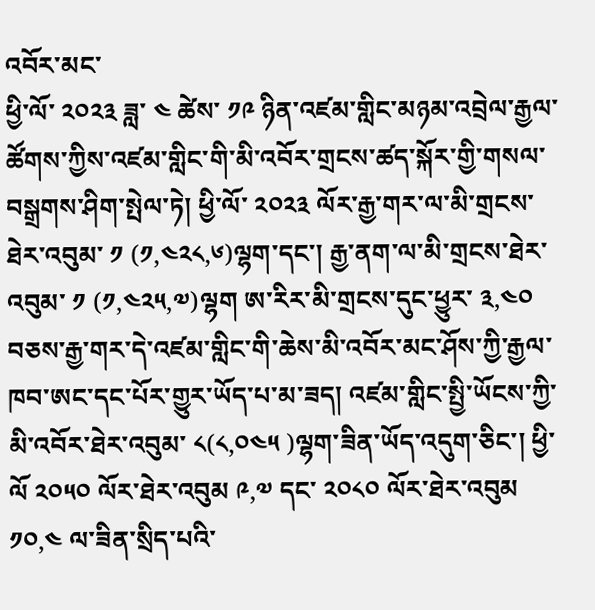འབོར་མང་
ཕྱི་ལོ་ ༢༠༢༣ ཟླ་ ༤ ཚེས་ ༡༩ ཉིན་འཛམ་གླིང་མཉམ་འབྲེལ་རྒྱལ་ཚོགས་ཀྱིས་འཛམ་གླིང་གི་མི་འབོར་གྲངས་ཚད་སྐོར་གྱི་གསལ་བསྒྲགས་ཤིག་སྤེལ་ཏེ། ཕྱི་ལོ་ ༢༠༢༣ ལོར་རྒྱ་གར་ལ་མི་གྲངས་ཐེར་འབུམ་ ༡ (༡,༤༢༨,༦)ལྷག་དང་། རྒྱ་ནག་ལ་མི་གྲངས་ཐེར་འབུམ་ ༡ (༡,༤༢༥,༧)ལྷག ཨ་རིར་མི་གྲངས་དུང་ཕྱུར་ ༣,༤༠ བཅས་རྒྱ་གར་དེ་འཛམ་གླིང་གི་ཆེས་མི་འབོར་མང་ཤོས་ཀྱི་རྒྱལ་ཁབ་ཨང་དང་པོར་གྱུར་ཡོད་པ་མ་ཟད། འཛམ་གླིང་སྤྱི་ཡོངས་ཀྱི་མི་འབོར་ཐེར་འབུམ་ ༨(༨,༠༤༥ )ལྷག་ཟིན་ཡོད་འདུག་ཅིང་། ཕྱི་ལོ ༢༠༥༠ ལོར་ཐེར་འབུམ ༩,༧ དང་ ༢༠༨༠ ལོར་ཐེར་འབུམ ༡༠,༤ ལ་ཟིན་སྲིད་པའི་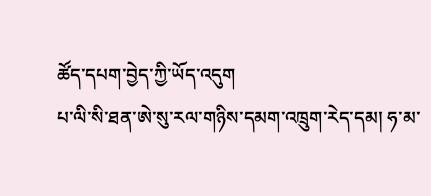ཚོད་དཔག་བྱེད་ཀྱི་ཡོད་འདུག
པ་ལི་སི་ཐན་ཨེ་སུ་རལ་གཉིས་དམག་འཁྲུག་རེད་དམ། ཧ་མ་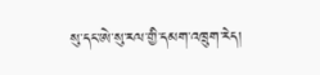སུ་དང་ཨེ་སུ་རལ་གྱི་དམག་འཁྲུག་རེད།